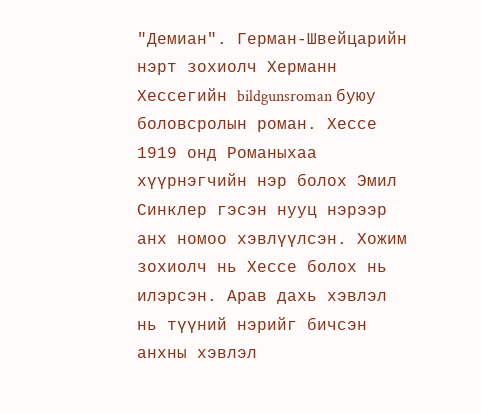"Демиан". Герман-Швейцарийн нэрт зохиолч Херманн Хессегийн bildgunsroman буюу боловсролын роман. Хессе 1919 онд Романыхаа хүүрнэгчийн нэр болох Эмил Синклер гэсэн нууц нэрээр анх номоо хэвлүүлсэн. Хожим зохиолч нь Хессе болох нь илэрсэн. Арав дахь хэвлэл нь түүний нэрийг бичсэн анхны хэвлэл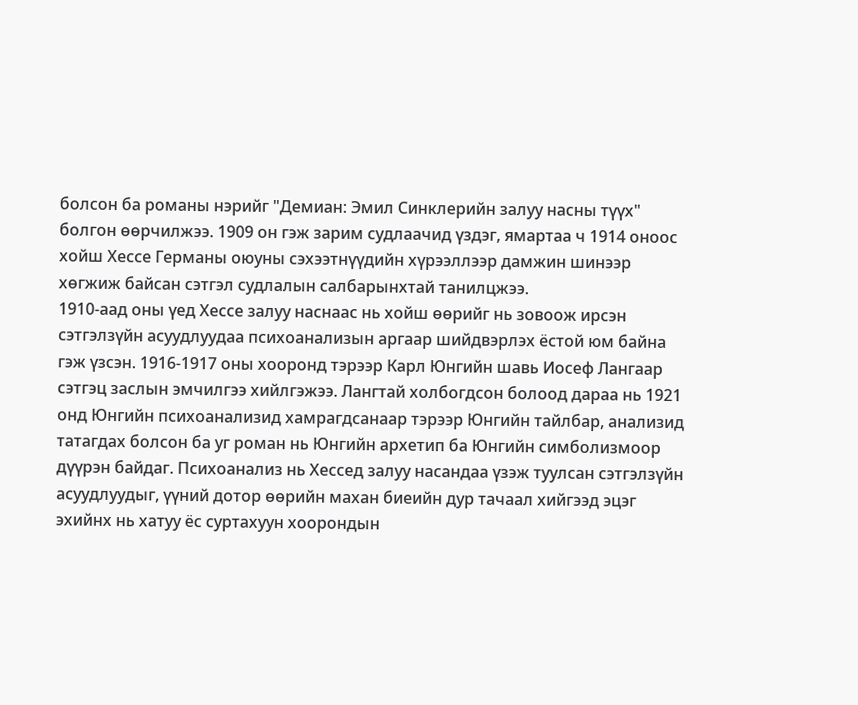болсон ба романы нэрийг "Демиан: Эмил Синклерийн залуу насны түүх" болгон өөрчилжээ. 1909 он гэж зарим судлаачид үздэг, ямартаа ч 1914 оноос хойш Хессе Германы оюуны сэхээтнүүдийн хүрээллээр дамжин шинээр хөгжиж байсан сэтгэл судлалын салбарынхтай танилцжээ.
1910-аад оны үед Хессе залуу наснаас нь хойш өөрийг нь зовоож ирсэн сэтгэлзүйн асуудлуудаа психоанализын аргаар шийдвэрлэх ёстой юм байна гэж үзсэн. 1916-1917 оны хооронд тэрээр Карл Юнгийн шавь Иосеф Лангаар сэтгэц заслын эмчилгээ хийлгэжээ. Лангтай холбогдсон болоод дараа нь 1921 онд Юнгийн психоанализид хамрагдсанаар тэрээр Юнгийн тайлбар, анализид татагдах болсон ба уг роман нь Юнгийн архетип ба Юнгийн симболизмоор дүүрэн байдаг. Психоанализ нь Хессед залуу насандаа үзэж туулсан сэтгэлзүйн асуудлуудыг, үүний дотор өөрийн махан биеийн дур тачаал хийгээд эцэг эхийнх нь хатуу ёс суртахуун хоорондын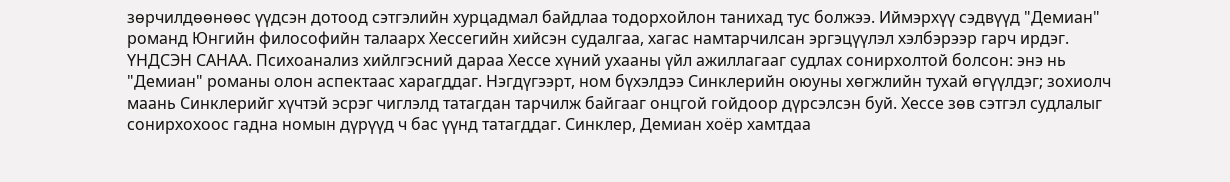зөрчилдөөнөөс үүдсэн дотоод сэтгэлийн хурцадмал байдлаа тодорхойлон танихад тус болжээ. Иймэрхүү сэдвүүд "Демиан" романд Юнгийн философийн талаарх Хессегийн хийсэн судалгаа, хагас намтарчилсан эргэцүүлэл хэлбэрээр гарч ирдэг.
ҮНДСЭН САНАА. Психоанализ хийлгэсний дараа Хессе хүний ухааны үйл ажиллагааг судлах сонирхолтой болсон: энэ нь "Демиан" романы олон аспектаас харагддаг. Нэгдүгээрт, ном бүхэлдээ Синклерийн оюуны хөгжлийн тухай өгүүлдэг; зохиолч маань Синклерийг хүчтэй эсрэг чиглэлд татагдан тарчилж байгааг онцгой гойдоор дүрсэлсэн буй. Хессе зөв сэтгэл судлалыг сонирхохоос гадна номын дүрүүд ч бас үүнд татагддаг. Синклер, Демиан хоёр хамтдаа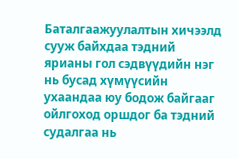Баталгаажуулалтын хичээлд сууж байхдаа тэдний ярианы гол сэдвүүдийн нэг нь бусад хүмүүсийн ухаандаа юу бодож байгааг ойлгоход оршдог ба тэдний судалгаа нь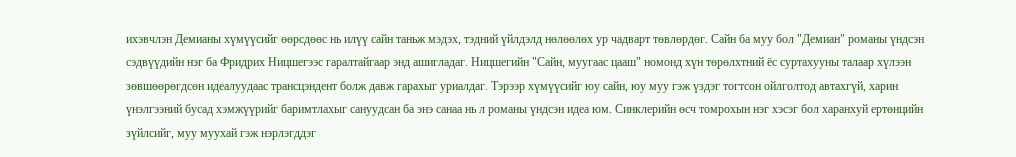ихэвчлэн Демианы хүмүүсийг өөрсдөөс нь илүү сайн таньж мэдэх, тэдний үйлдэлд нөлөөлөх ур чадварт төвлөрдөг. Сайн ба муу бол "Демиан" романы үндсэн сэдвүүдийн нэг ба Фридрих Ницшегээс гаралтайгаар энд ашигладаг. Ницшегийн "Сайн, муугаас цааш" номонд хүн төрөлхтний ёс суртахууны талаар хүлээн зөвшөөрөгдсөн идеалуудаас трансцэндент болж давж гарахыг уриалдаг. Тэрээр хүмүүсийг юу сайн, юу муу гэж үздэг тогтсон ойлголтод автахгүй, харин үнэлгээний бусад хэмжүүрийг баримтлахыг сануудсан ба энэ санаа нь л романы үндсэн идеа юм. Синклерийн өсч томрохын нэг хэсэг бол харанхуй ертөнцийн зүйлсийг, муу муухай гэж нэрлэгддэг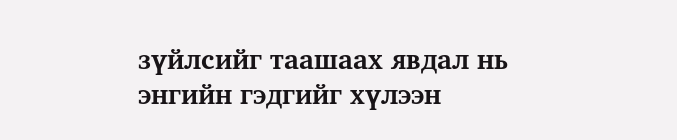зүйлсийг таашаах явдал нь энгийн гэдгийг хүлээн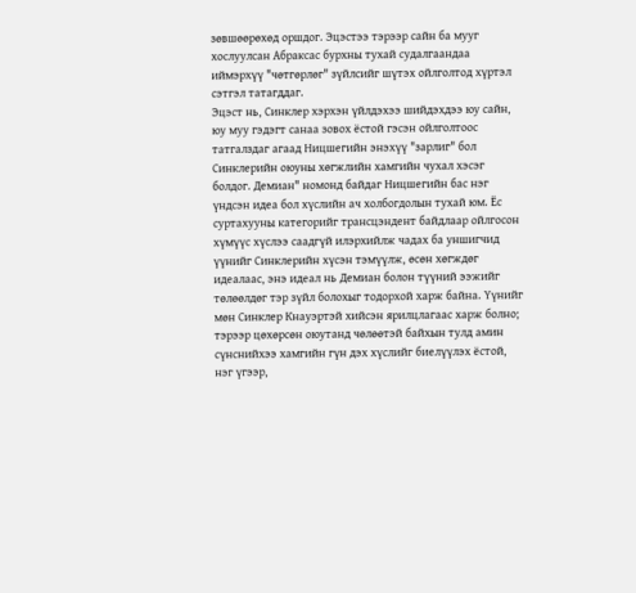зөвшөөрөхөд оршдог. Эцэстээ тэрээр сайн ба мууг хослуулсан Абраксас бурхны тухай судалгаандаа иймэрхүү "чөтгөрлөг" зүйлсийг шүтэх ойлголтод хүртэл сэтгэл татагддаг.
Эцэст нь, Синклер хэрхэн үйлдэхээ шийдэхдээ юу сайн, юу муу гэдэгт санаа зовох ёстой гэсэн ойлголтоос татгалздаг агаад Ницшегийн энэхүү "зарлиг" бол Синклерийн оюуны хөгжлийн хамгийн чухал хэсэг болдог. Демиан" номонд байдаг Ницшегийн бас нэг үндсэн идеа бол хүслийн ач холбогдолын тухай юм. Ёс суртахууны категорийг трансцэндент байдлаар ойлгосон хүмүүс хүслээ саадгүй илэрхийлж чадах ба уншигчид үүнийг Синклерийн хүсэн тэмүүлж, өсөн хөгждөг идеалаас, энэ идеал нь Демиан болон түүний ээжийг төлөөлдөг тэр зүйл болохыг тодорхой харж байна. Үүнийг мөн Синклер Кнауэртэй хийсэн ярилцлагаас харж болно; тэрээр цөхөрсөн оюутанд чөлөөтэй байхын тулд амин сүнснийхээ хамгийн гүн дэх хүслийг биелүүлэх ёстой, нэг үгээр,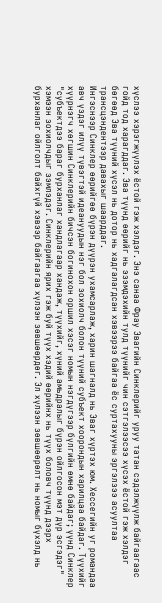хүслээ хэрэгжүүлэх ёстой гэж хэлдэг. Энэ санаа Фрау Эвагийн Синклерийг уруу татан сэдэлжүүлж байгаагаас гойд тод харагддаг. Эва түүнд өөрийг нь эзэмдэхийн тулд түүнийг чин сэтгэлээсээ хүсэх ёстой гэж хэлдэг бөгөөд Эва түүний хүсэл нь дотор нь хадгалагдсан хэвээрээ байгаа ёс суртахууны эргэлзээ асуултаа трансцэндентээр давахыг шаарддаг.
Ингэснээр Синклер өөрийгөө бүрэн дүүрэн ухамсарлаж, харин шагналд нь Эваг хүртэх юм. Хессегийн уг романдаа авч үздэг илүү түвэгтэй идеануудын нэг бол зохиолч болон түүний субъект хоорондын харилцаа байдаг. Түүхийг хүүрнэгч хөгшин Синклерийн бичсэн богинохон оршил хэсэг номын нэгдүгээр бүлгийн өмнө байдаг; үүнд Синклер "субъектдээ бараг бурханлаг хандлагаар хандаж, түүхийг, хүний амьдралыг бүрэн ойлгосон мэт дүр эсгэдэг" хэмээн зохиолчдыг зэмлэдэг. Синклерийн ярих гэж буй түүх хэдий өөрийнх нь түүх боловч түүнд дээрх бурханлаг ойлголт байхгүй хэвээр байгаагаа хүлээн зөвшөөрдөг. Эл хүлээн зөвшөөрөлт нь номыг бүхэлд нь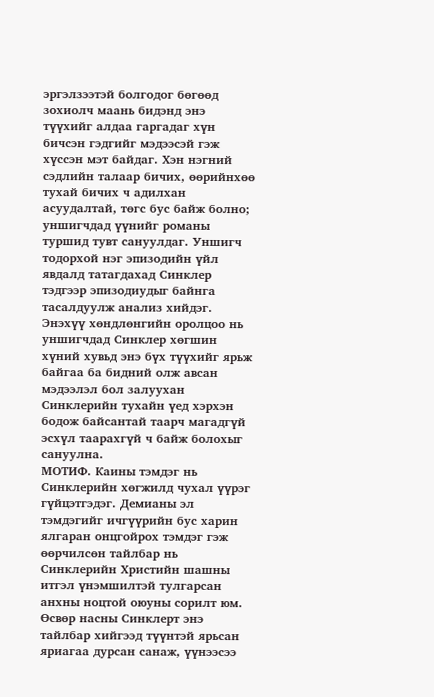эргэлзээтэй болгодог бөгөөд зохиолч маань бидэнд энэ түүхийг алдаа гаргадаг хүн бичсэн гэдгийг мэдээсэй гэж хүссэн мэт байдаг. Хэн нэгний сэдлийн талаар бичих, өөрийнхөө тухай бичих ч адилхан асуудалтай, төгс бус байж болно; уншигчдад үүнийг романы туршид тувт сануулдаг. Уншигч тодорхой нэг эпизодийн үйл явдалд татагдахад Синклер тэдгээр эпизодиудыг байнга тасалдуулж анализ хийдэг. Энэхүү хөндлөнгийн оролцоо нь уншигчдад Синклер хөгшин хүний хувьд энэ бүх түүхийг ярьж байгаа ба бидний олж авсан мэдээлэл бол залуухан Синклерийн тухайн үед хэрхэн бодож байсантай таарч магадгүй эсхүл таарахгүй ч байж болохыг сануулна.
МОТИФ. Каины тэмдэг нь Синклерийн хөгжилд чухал үүрэг гүйцэтгэдэг. Демианы эл тэмдэгийг ичгүүрийн бус харин ялгаран онцгойрох тэмдэг гэж өөрчилсөн тайлбар нь Синклерийн Христийн шашны итгэл үнэмшилтэй тулгарсан анхны ноцтой оюуны сорилт юм. Өсвөр насны Синклерт энэ тайлбар хийгээд түүнтэй ярьсан яриагаа дурсан санаж, үүнээсээ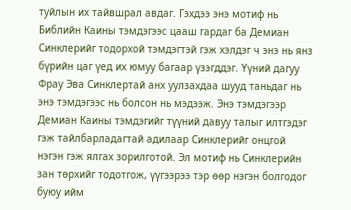туйлын их тайвшрал авдаг. Гэхдээ энэ мотиф нь Библийн Каины тэмдэгээс цааш гардаг ба Демиан Синклерийг тодорхой тэмдэгтэй гэж хэлдэг ч энэ нь янз бүрийн цаг үед их юмуу багаар үзэгддэг. Үүний дагуу Фрау Эва Синклертай анх уулзахдаа шууд таньдаг нь энэ тэмдэгээс нь болсон нь мэдээж. Энэ тэмдэгээр Демиан Каины тэмдэгийг түүний давуу талыг илтгэдэг гэж тайлбарладагтай адилаар Синклерийг онцгой нэгэн гэж ялгах зорилготой. Эл мотиф нь Синклерийн зан төрхийг тодотгож, үүгээрээ тэр өөр нэгэн болгодог буюу ийм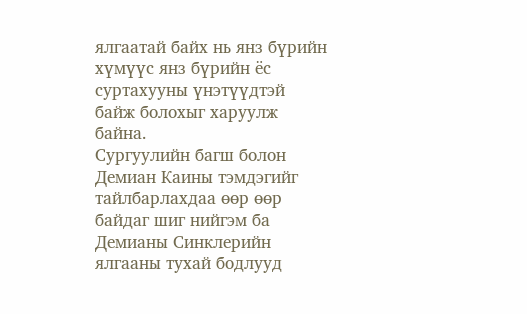ялгаатай байх нь янз бүрийн хүмүүс янз бүрийн ёс суртахууны үнэтүүдтэй байж болохыг харуулж байна.
Сургуулийн багш болон Демиан Каины тэмдэгийг тайлбарлахдаа өөр өөр байдаг шиг нийгэм ба Демианы Синклерийн ялгааны тухай бодлууд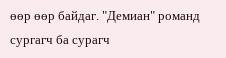өөр өөр байдаг. "Демиан" романд сургагч ба сурагч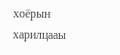хоёрын харилцааы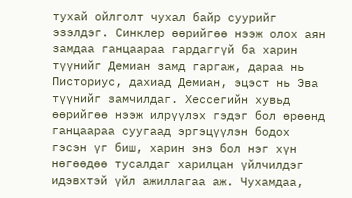тухай ойлголт чухал байр суурийг эзэлдэг. Синклер өөрийгөө нээж олох аян замдаа ганцаараа гардаггүй ба харин түүнийг Демиан замд гаргаж, дараа нь Писториус, дахиад Демиан, эцэст нь Эва түүнийг замчилдаг. Хессегийн хувьд өөрийгөө нээж илрүүлэх гэдэг бол өрөөнд ганцаараа суугаад эргэцүүлэн бодох гэсэн үг биш, харин энэ бол нэг хүн нөгөөдөө тусалдаг харилцан үйлчилдэг идэвхтэй үйл ажиллагаа аж. Чухамдаа,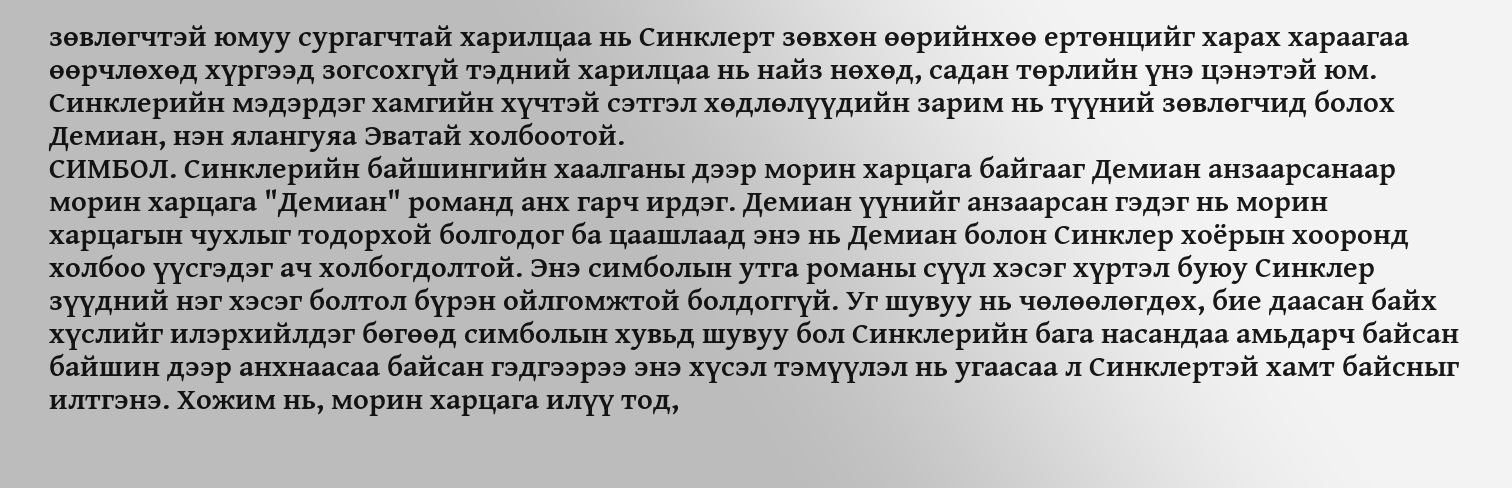зөвлөгчтэй юмуу сургагчтай харилцаа нь Синклерт зөвхөн өөрийнхөө ертөнцийг харах хараагаа өөрчлөхөд хүргээд зогсохгүй тэдний харилцаа нь найз нөхөд, садан төрлийн үнэ цэнэтэй юм. Синклерийн мэдэрдэг хамгийн хүчтэй сэтгэл хөдлөлүүдийн зарим нь түүний зөвлөгчид болох Демиан, нэн ялангуяа Эватай холбоотой.
СИМБОЛ. Синклерийн байшингийн хаалганы дээр морин харцага байгааг Демиан анзаарсанаар морин харцага "Демиан" романд анх гарч ирдэг. Демиан үүнийг анзаарсан гэдэг нь морин харцагын чухлыг тодорхой болгодог ба цаашлаад энэ нь Демиан болон Синклер хоёрын хооронд холбоо үүсгэдэг ач холбогдолтой. Энэ симболын утга романы сүүл хэсэг хүртэл буюу Синклер зүүдний нэг хэсэг болтол бүрэн ойлгомжтой болдоггүй. Уг шувуу нь чөлөөлөгдөх, бие даасан байх хүслийг илэрхийлдэг бөгөөд симболын хувьд шувуу бол Синклерийн бага насандаа амьдарч байсан байшин дээр анхнаасаа байсан гэдгээрээ энэ хүсэл тэмүүлэл нь угаасаа л Синклертэй хамт байсныг илтгэнэ. Хожим нь, морин харцага илүү тод,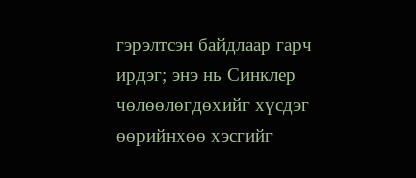гэрэлтсэн байдлаар гарч ирдэг; энэ нь Синклер чөлөөлөгдөхийг хүсдэг өөрийнхөө хэсгийг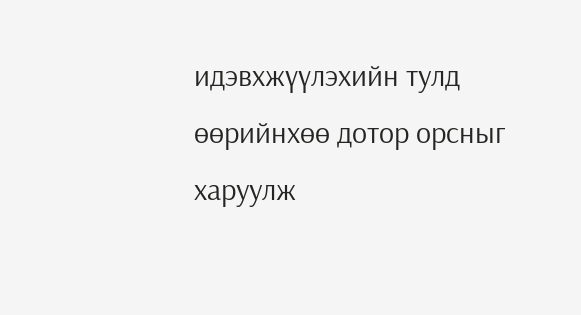идэвхжүүлэхийн тулд өөрийнхөө дотор орсныг харуулж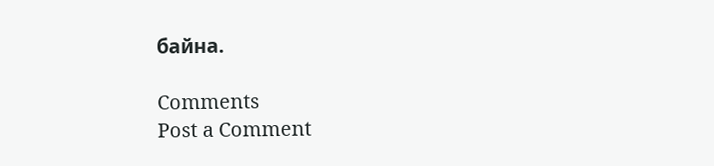байна.

Comments
Post a Comment